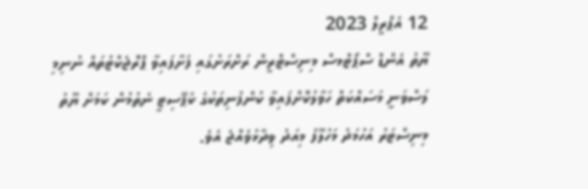12 އެޕްރީލް 2023
ޔޫތު އެންޑް ސްޕޯޓްމސް މިނިސްޓްރީން ރަށްރަށުގައި ފަށާފައިވާ ޕްރޮޖެކްޓުތައް ނުނިމި ލަސްވަނީ މަސައްކަތް ހަވާލުކޮށްފައިވާ ކުންފުނިތަކުގެ ކެޕޭސިޓީ ނެތުމުން ކަމަށް ޔޫތު މިނިސްޓަރު އަހުމަދު މަހުލޫފު މިއަދު ވިދާޅުވެއްޖެ އެވެ.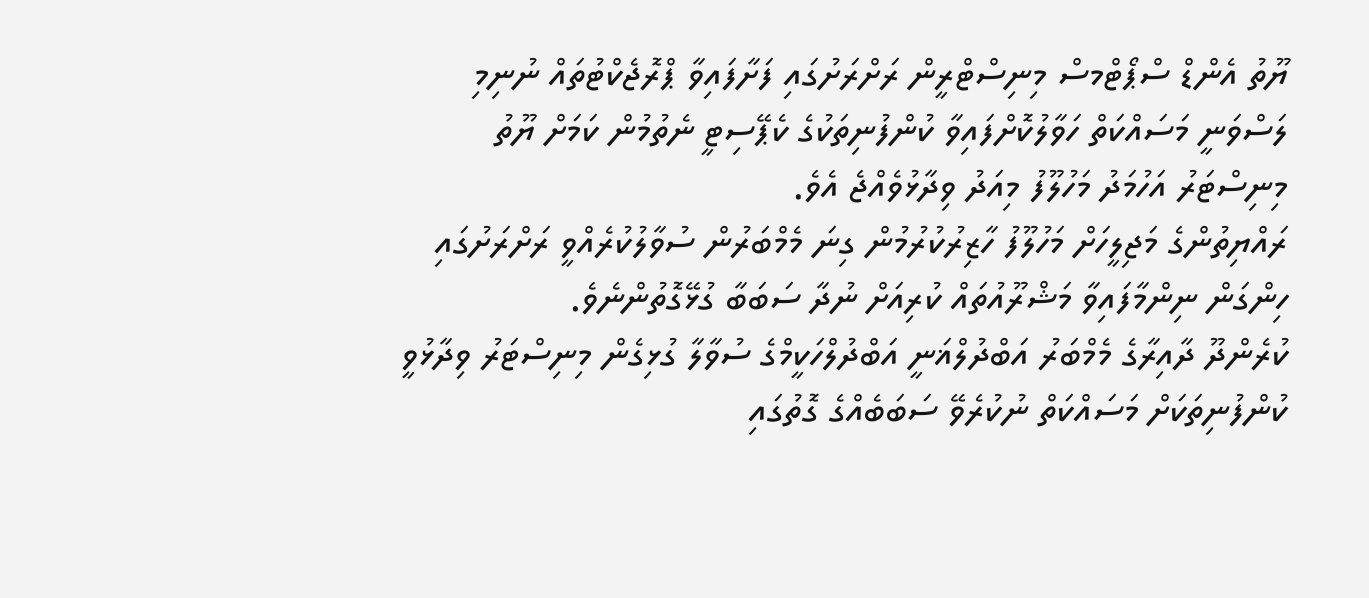ޔޫތު އެންޑް ސްޕޯޓްމސް މިނިސްޓްރީން ރަށްރަށުގައި ފަށާފައިވާ ޕްރޮޖެކްޓުތައް ނުނިމި ލަސްވަނީ މަސައްކަތް ހަވާލުކޮށްފައިވާ ކުންފުނިތަކުގެ ކެޕޭސިޓީ ނެތުމުން ކަމަށް ޔޫތު މިނިސްޓަރު އަހުމަދު މަހުލޫފު މިއަދު ވިދާޅުވެއްޖެ އެވެ.
ރައްޔިތުންގެ މަޖިލީހަށް މަހުލޫފު ހާޒިރުކުރުމުން ގިނަ މެމްބަރުން ސުވާލުކުރެއްވީ ރަށްރަށުގައި ހިންގަން ނިންމާފައިވާ މަޝްރޫއުތައް ކުރިއަށް ނުދާ ސަބަބާ ގުޅޭގޮތުންނެވެ.
ކުރެންދޫ ދާއިރާގެ މެމްބަރު އަބްދުލްޣަނީ އަބްދުލްހަކީމްގެ ސުވާލާ ގުޅިގެން މިނިސްޓަރު ވިދާޅުވީ ކުންފުނިތަކަށް މަސައްކަތް ނުކުރެވޭ ސަބަބެއްގެ ގޮތުގައި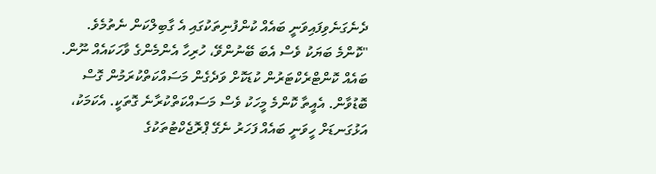ދެނެގަނެވިފައިވަނީ ބައެއް ކުންފުނިތަކުގައި އެ ގާބިލްކަން ނެތުމެވެ.
"ކޮންމެ ބަޔަކު ވެސް އެބަ ބޭނުންވޭ، ހުރިހާ އެންމެންގެ ވާހަކައެއް ނޫން. ބައެއް ކޮންޓްރެކްޓަރުން ކުޑަކޮށް ވަދެގެން މަސައްކަތްކުރަމުން ގޮސް ބޮޑުވާން. އެއީތާ ކޮންމެ މީހަކު ވެސް މަސައްކަތްކުރާނެ ގޮތަކީ. އެކަމަކު، އަޅުގަނޑަށް ހީވަނީ ބައެއް ފަހަރު ނެގޭ ޕްރޮޖެކްޓުތަކުގެ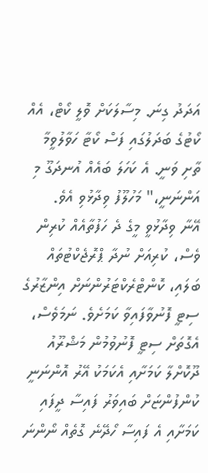އަދަދު ގިނަ. މިސާލަކަށް ވޮލީ ކޯޓް، އެއް ކޯޓުގެ ބަދަލުގައި ފަސް ކޯޓާ ހަވާލުވީމާ ތާށި ވަނީ. އެ ކަހަލަ ބައެއް އުނދަގޫ މި އަންނަނީ،" މަހުލޫފު ވިދާޅުވި އެވެ.
އޭނާ ވިދާޅުވީ މީގެ ދެ ހަފުތާއެއް ކުރިން ވެސް، ކުރިއަށް ނުދާ ޕްރޮޖެކްޓުތައް ބަލައި، ކޮންޓްރެކްޓަރުންނަށް އިންޒާރުގެ ސިޓީ ފޮނުވާފައިވާ ކަމަށެވެ. ނަމަވެސް، އެގޮތަށް ސިޓީ ފޮނުވުމުން މަޝްރޫއު ދޫކޮށްލާ ކަމަށާއި އެކަމަކު އޭރު އޮންނަނީ ކުންފުންޏަށް ބައިވަރު ފައިސާ ދީފައި ކަމަށާއި އެ ފައިސާ ހޯދޭނެ ގޮތެއް ނޯންނަ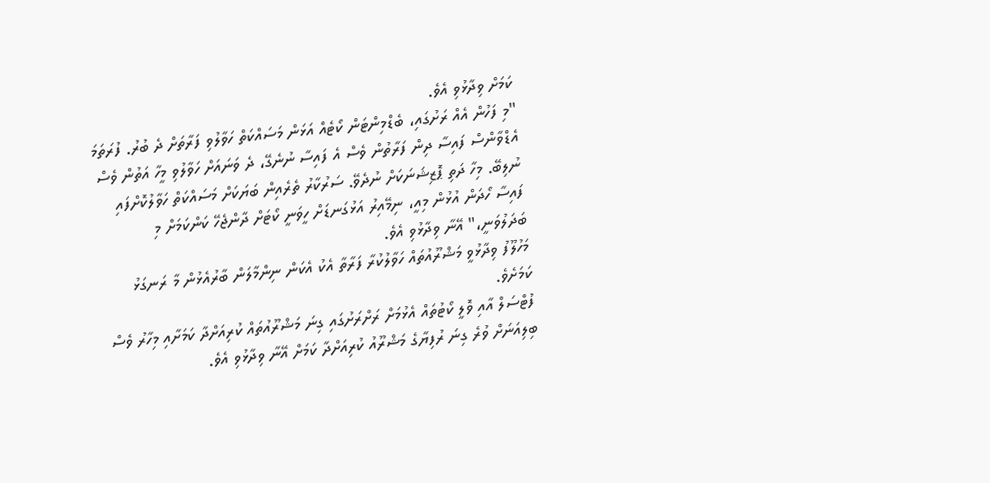ކަމަށް ވިދާޅުވި އެވެ.
"މި ފަހުން އެއް ރަށުގައި، ބެޑްމިންޓަން ކޯޓެއް އަޅަން މަސައްކަތް ހަވާލުވި ފަރާތަށް ދެ ބުރު. ފުރަތަމަ އެޑްވާންސް ފައިސާ ދިން ފަރާތުން ވެސް އެ ފައިސާ ނުނެގޭ، ދެ ވަނައަށް ހަވާލުވި މީހާ އަތުން ވެސް ނުލިބޭ. މިހާ ދަތި ޕޮޒިޝަނަކަށް ނުދެވޭ. ސަރުކާރު ތެރެއިން ބަޔަކަށް މަސައްކަތް ހަވާލުކޮށްފައި ފައިސާ ހޯދަން އުޅުން މިއީ، ނިމޭއިރު އަޅުގަނޑަށް ހީވަނީ ކޯޓަށް ދާންޖެހޭ ކަންކަމަށް މި ބަދަލުވަނީ،" އޭނާ ވިދާޅުވި އެވެ.
މަހުލޫފު ވިދާޅުވީ މަޝްރޫއުތައް ހަވާލުކުރާ ފަރާތާ އެކު އެކަން ނިންމާލަން ބާރުއެޅުން މާ ރަނގަޅު ކަމަށެވެ.
ފުޓްސަލް އާއި ވޮލީ ކޯޓުތައް އެޅުމަށް ރަށްރަށުގައި ގިނަ މަޝްރޫއުތައް ކުރިއަށްދާ ކަމަށާއި މިހާރު ވެސް ބިލިއަނަށް ވުރެ ގިނަ ރުފިޔާގެ މަޝްރޫއު ކުރިއަށްދާ ކަމަށް އޭނާ ވިދާޅުވި އެވެ.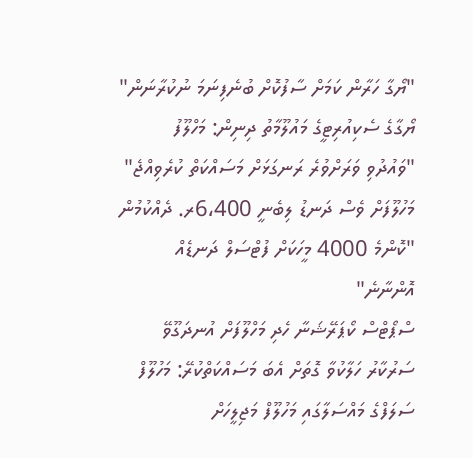"ޔޯގާ ހަރާން ކަމަށް ސާފުކޮށް ބުނެފިނަމަ ނުކުރާނަން"
ޔޯގާގެ ސެކިއުރިޓީގެ މައުލޫމާތު ދިނިން: މަހްލޫފު
"ވައުދުވި ވަރަށްވުރެ ރަނގަޅަށް މަސައްކަތް ކުރެވިއްޖެ"
މަހުލޫފަށް ވެސް ދަނޑު ލިބެނީ 6،400ރ. ދެއްކުމުން
"ކޮންމެ 4000 މީހަކަށް ފުޓްސަލް ދަނޑެއް އޮންނާނެ"
ސްޕޯޓްސް ކޯޕަރޭޝަނާ ހެދި މަހްލޫފަށް އުނދަގޫވޭ
ސަރުކާރު ހަލާކުވާ ގޮތަށް އެބަ މަސައްކަތްކުރޭ: މަހުލޫފް
ސަލަފްގެ މައްސަލާގައި މަހުލޫފް މަޖިލީހަށް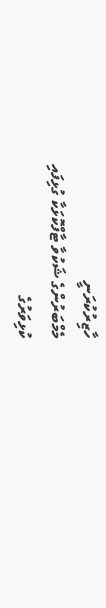ހާޒިރުކުރަނީ
މެމްބަރުންގެ ޝަކުވާ ޓާފްކޮޅަކާ ގުޅިފައި
ކުޅިވަރުގެ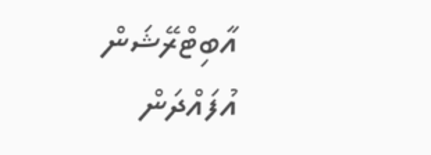އާބިޓްރޭޝަން އުފައްދަން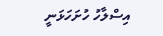އިސްލާހު ހުށަހަޅަނީ